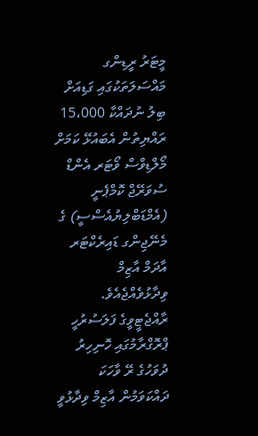މީޓަރު ރީޑިންގ މައްސަލަތަކުގައި ގަޑިއަށް ބިލު ނުދައްކާ 15،000 ރައްޔިތުން އެބައުޅޭ ކަމަށް މޯލްޑިވްސް ވޯޓަރ އެންޑް ސުވަރޭޖް ކޮމްޕެނީ (އެމްޑަބްލިޔުއެސްސީ) ގެ މެނޭޖިންގ ޑައިރެކްޓަރ އާދަމް އާޒިމް ވިދާޅުވެއްޖެއެވެ.
ރާއްޖެޓީވީގެ ފަލަސުރުހީ ޕްރޮގްރާމުގައި ހޮނިހިރު ދުވަހުގެ ރޭ ވާހަކަ ދައްކަވަމުން އާޒިމް ވިދާޅުވީ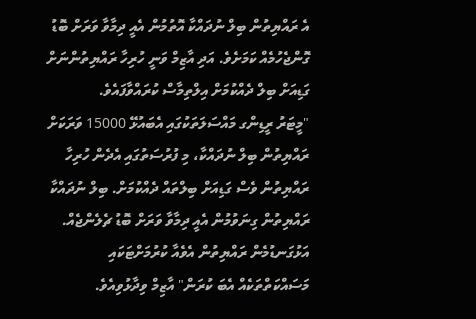އެ ރައްޔިތުން ބިލް ނުދައްކާ އޮތުމުން އެއީ ދިމާވާ ވަރަށް ބޮޑު ގޮންޖެހުމެއް ކަމަށެވެ. އަދި އާޒިމް ވަނީ ހުރިހާ ރައްޔިތުންނަށް ގަޑިއަށް ބިލް ދެއްކުމަށް އިލްތިމާސް ކުރައްވާފައެވެ.
"މީޓަރު ރީޑިންގ މައްސަލަތަކުގައި އެބައުޅޭ 15000 ވަރަކަށް ރައްޔިތުން ބިލް ނުދައްކާ، މި ފުރުސަތުގައި އެދެން ހުރިހާ ރައްޔިތުން ވެސް ގަޑިއަށް ބިލްތައް ދެއްކުމަށް. ބިލް ނުދައްކާ ރައްޔިތުން ގިނަވުމުން އެއީ ދިމާވާ ވަރަށް ބޮޑު ޗެލެންޖެއް. އަޅުގަނޑުމެން ރައްޔިތުން އެވެއާ ކުރުމަށްޓަކައި މަސައްކަތްތަކެއް އެބަ ކުރަން" އާޒިމް ވިދާޅުވިއެވެ.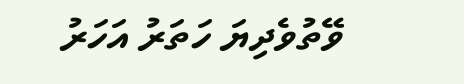ވޭތުވެދިޔަ ހަތަރު އަހަރު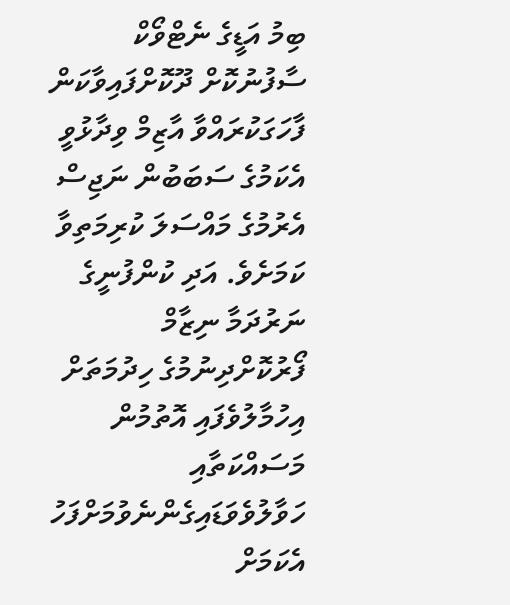ބިމު އަޑީގެ ނެޓްވޯކް ސާފުނުކޮށް ދޫކޮށްފައިވާކަން ފާހަގަކުރައްވާ އާޒިމް ވިދާޅުވީ އެކަމުގެ ސަބަބުން ނަޖިސް އެރުމުގެ މައްސަލަ ކުރިމަތިވާ ކަމަށެވެ. އަދި ކުންފުނީގެ ނަރުދަމާ ނިޒާމް ފޯރުކޮށްދިނުމުގެ ހިދުމަތަށް އިހުމާލުވެފައި އޮތުމުން މަސައްކަތާއި ހަވާލުވެވަޑައިގެންނެވުމަށްފަހު އެކަމަށް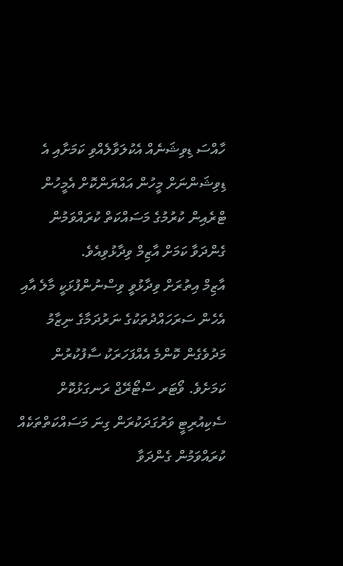ހާއްސަ ޑިވިޝަނެއް އެކުލަވާލެއްވި ކަމަށާއި އެ ޑިވިޝަންނަށް މީހުން އައްޔަންކޮށް އެމީހުން ޓްރެއިން ކުރުމުގެ މަސައްކަތް ކުރައްވަމުން ގެންދަވާ ކަމަށް އާޒިމް ވިދާޅުވިއެވެ.
އާޒިމް އިތުރަށް ވިދާޅުވީ ވިސްނުންފުޅަކީ މާލެ އާއި އެހެން ސަރަހައްދުތަކުގެ ނަރުދަމާގެ ނިޒާމު މަދުވެގެން ކޮންމެ އެއްފަހަރަކު ސާފުކުރުން ކަމަށެވެ. ވޯޓަރ ސްޓޯރޭޖް ރަނގަޅުކޮށް ސެކިއުރިޓީ ވަރުގަދަކުރަން ގިނަ މަސައްކަތްތަކެއް ކުރައްވަމުން ގެންދަވާ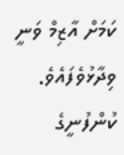ކަމަށް އާޒިމް ވަނީ ވިދާޅުވެފައެވެ.
ކުންފުނީގެ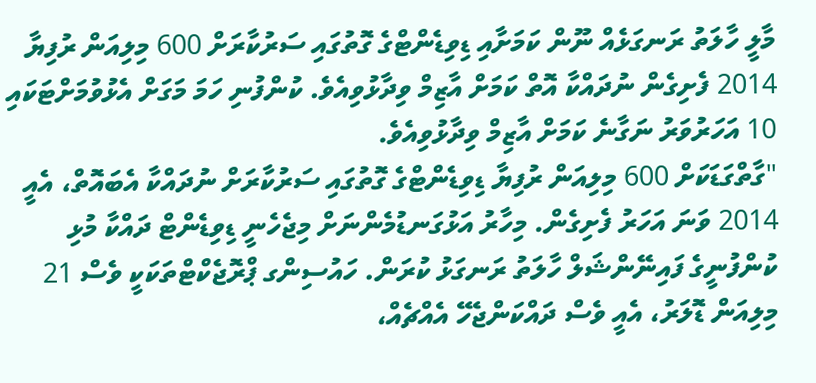މާލީ ހާލަތު ރަނގަޅެއް ނޫން ކަމަށާއި ޑިވިޑެންޓްގެ ގޮތުގައި ސަރުކާރަށް 600 މިލިއަން ރުފިޔާ 2014 ފެށިގެން ނުދައްކާ އޮތް ކަމަށް އާޒިމް ވިދާޅުވިއެވެ. ކުންފުނި ހަމަ މަގަށް އެޅުވުމަށްޓަކައި 10 އަހަރުވަރު ނަގާނެ ކަމަށް އާޒިމް ވިދާޅުވިއެވެ.
"ގާތްގަޑަކަށް 600 މިލިއަން ރުފިޔާ ޑިވިޑެންޓްގެ ގޮތުގައި ސަރުކާރަށް ނުދައްކާ އެބައޮތް، އެއީ 2014 ވަނަ އަހަރު ފެށިގެން. މިހާރު އަޅުގަނޑުމެންނަށް މިޖެހެނީ ޑިވިޑެންޓް ދައްކާ މުޅި ކުންފުނީގެ ފައިނޭންޝަލް ހާލަތު ރަނގަޅު ކުރަން. ހައުސިންގ ޕްރޮޖެކްޓްތަކަކީ ވެސް 21 މިލިއަން ޑޮލަރު، އެއީ ވެސް ދައްކަންޖެހޭ އެއްޗެއް،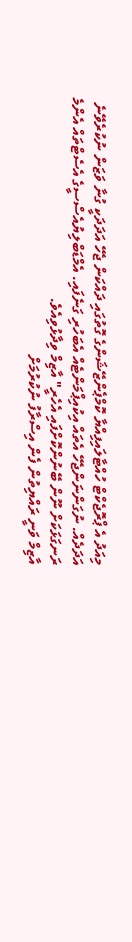މިއަދު އެ ޕްރޮޖެކްޓް ހުއްޓާލައިފިއްޔާ ކޮމްޕެންޒޭޝަންގެ ގޮތުގައި ދައްކަން ޖެހޭ އަދަދަކީ ގުނާ ވަޒަން ނުކުރެވޭނެ އަދަދެއް. ނުގަންނަންޖެހޭ އެތައް އިކުއިޕްމަންޓެއް އެބަހުރި ގަނެފައި. އެމްޑަބްލިޔުއެސްސީގެ އެސެޓްތައް އެންމެ ރަނގަޅަކަށް ނޫން ބޭނުންކޮށްފައި އެހެރީ" އާޒިމް ވިދާޅުވިއެވެ.
އާޒިމް ވަނީ ރައްޔިތުން ފެން އިސްރާފު ނުކުރުމަށް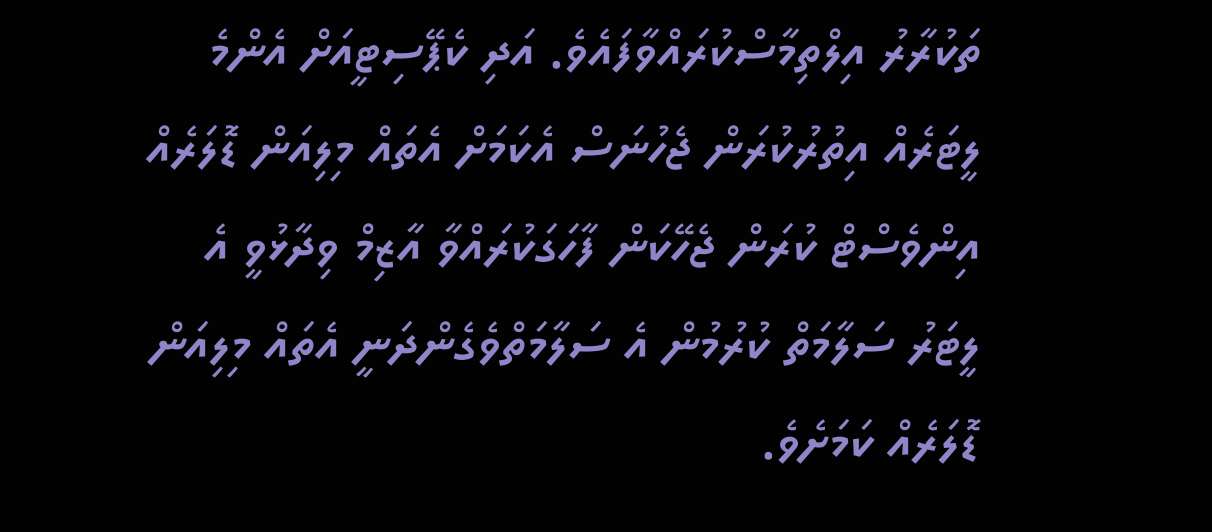ތަކުރާރު އިލްތިމާސްކުރައްވާފައެވެ. އަދި ކެޕޭސިޓީއަށް އެންމެ ލީޓަރެއް އިތުރުކުރަން ޖެހުނަސް އެކަމަށް އެތައް މިލިއަން ޑޮލަރެއް އިންވެސްޓް ކުރަން ޖެހޭކަން ފާހަގަކުރައްވާ އާޒިމް ވިދާޅުވީ އެ ލީޓަރު ސަލާމަތް ކުރުމުން އެ ސަލާމަތްވެގެންދަނީ އެތައް މިލިއަން ޑޮލަރެއް ކަމަށެވެ.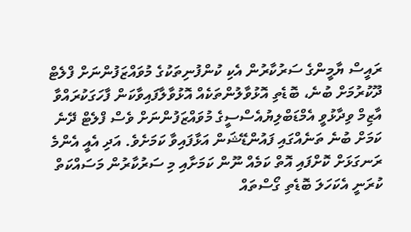ރައީސް ޔާމީންގެ ސަރުކާރުން އެކި ކުންފުނިތަކުގެ މުވައްޒަފުންނަށް ފްލެޓް ދޫކުރުމަށް ބުނެ، ބޮޑެތި އޮޅުވާލުންތަކެއް އޮޅުވާލާފައިވާކަން ފާހަގަކުރައްވާ އާޒިމް ވިދާޅުވީ އެމްޑަބްލިޔުއެސްސީގެ މުވައްޒަފުންނަށް ވެސް ފްލެޓް ދޭނެ ކަމަށް ބުނެ ތަނެއްގައި ފައުންޑޭޝަން އަޅާފައިވާ ކަމަށެވެ. އަދި އެއީ އެންމެ ރަނގަޅަށް ކޮށްފައި އޮތް ކަމެއް ނޫން ކަމަށާއި މި ސަރުކާރުން މަސައްކަތް ކުރަނީ އެކަހަލަ ބޮޑެތި ގޯސްތައް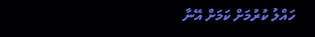ހައްލު ކުރުމަށް ކަމަށް އޭނާ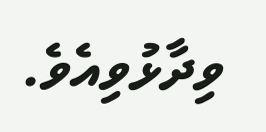ވިދާޅުވިއެވެ.